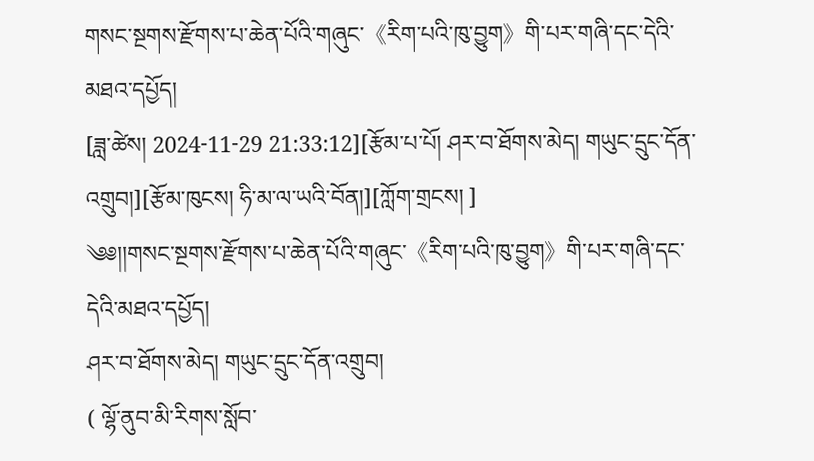གསང་སྔགས་རྫོགས་པ་ཆེན་པོའི་གཞུང་《རིག་པའི་ཁུ་བྱུག》གི་པར་གཞི་དང་དེའི་མཐའ་དཔྱོད།
[ཟླ་ཚེས། 2024-11-29 21:33:12][རྩོམ་པ་པོ། ཤར་བ་ཐོགས་མེད། གཡུང་དྲུང་དོན་འགྲུབ།][རྩོམ་ཁུངས། ཧི་མ་ལ་ཡའི་བོན།][ཀློག་གྲངས། ]
༄༅།།གསང་སྔགས་རྫོགས་པ་ཆེན་པོའི་གཞུང་《རིག་པའི་ཁུ་བྱུག》གི་པར་གཞི་དང་དེའི་མཐའ་དཔྱོད།
ཤར་བ་ཐོགས་མེད། གཡུང་དྲུང་དོན་འགྲུབ།
( ལྷོ་ནུབ་མི་རིགས་སློབ་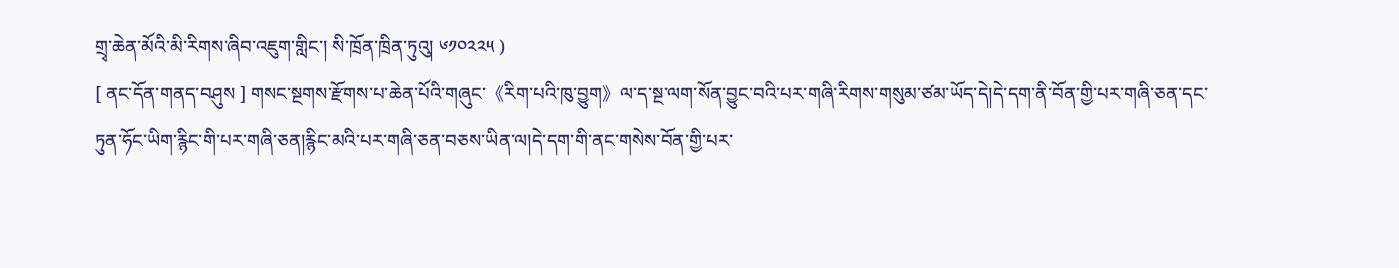གྲྭ་ཆེན་མོའི་མི་རིགས་ཞིབ་འཇུག་གླིང་། སི་ཁྲོན་ཁྲིན་ཏུའུ། ༦༡༠༢༢༥ )
[ ནང་དོན་གནད་བཤུས ] གསང་སྔགས་རྫོགས་པ་ཆེན་པོའི་གཞུང་《རིག་པའི་ཁུ་བྱུག》ལ་ད་སྔ་ལག་སོན་བྱུང་བའི་པར་གཞི་རིགས་གསུམ་ཙམ་ཡོད་དེ།དེ་དག་ནི་བོན་གྱི་པར་གཞི་ཅན་དང་ཏུན་ཧོང་ཡིག་རྙིང་གི་པར་གཞི་ཅན།རྙིང་མའི་པར་གཞི་ཅན་བཅས་ཡིན་ལ།དེ་དག་གི་ནང་གསེས་བོན་གྱི་པར་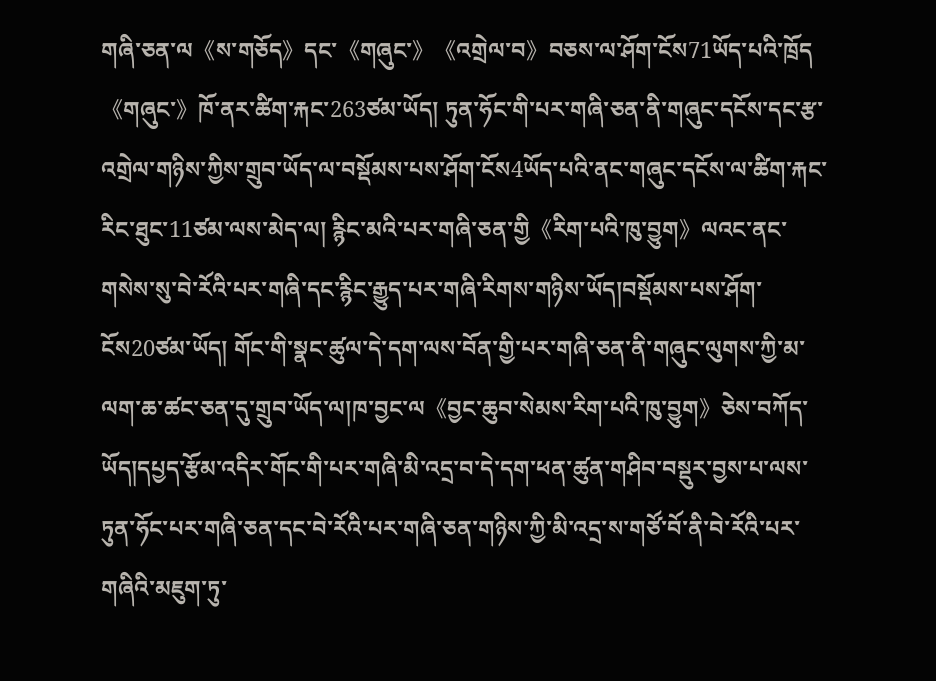གཞི་ཅན་ལ《ས་གཅོད》དང་《གཞུང་》《འགྲེལ་བ》བཅས་ལ་ཤོག་ངོས71ཡོད་པའི་ཁྲོད《གཞུང་》ཁོ་ནར་ཚིག་རྐང་263ཙམ་ཡོད། ཏུན་ཧོང་གི་པར་གཞི་ཅན་ནི་གཞུང་དངོས་དང་རྩ་འགྲེལ་གཉིས་ཀྱིས་གྲུབ་ཡོད་ལ་བསྡོམས་པས་ཤོག་ངོས4ཡོད་པའི་ནང་གཞུང་དངོས་ལ་ཚིག་རྐང་རིང་ཐུང་11ཙམ་ལས་མེད་ལ། རྙིང་མའི་པར་གཞི་ཅན་གྱི《རིག་པའི་ཁུ་བྱུག》ལའང་ནང་གསེས་སུ་བེ་རོའི་པར་གཞི་དང་རྙིང་རྒྱུད་པར་གཞི་རིགས་གཉིས་ཡོད།བསྡོམས་པས་ཤོག་ངོས20ཙམ་ཡོད། གོང་གི་སྣང་ཚུལ་དེ་དག་ལས་བོན་གྱི་པར་གཞི་ཅན་ནི་གཞུང་ལུགས་ཀྱི་མ་ལག་ཆ་ཚང་ཅན་དུ་གྲུབ་ཡོད་ལ།ཁ་བྱང་ལ《བྱང་ཆུབ་སེམས་རིག་པའི་ཁུ་བྱུག》ཅེས་བཀོད་ཡོད།དཔྱད་རྩོམ་འདིར་གོང་གི་པར་གཞི་མི་འདྲ་བ་དེ་དག་ཕན་ཚུན་གཤིབ་བསྡུར་བྱས་པ་ལས་ཏུན་ཧོང་པར་གཞི་ཅན་དང་བེ་རོའི་པར་གཞི་ཅན་གཉིས་ཀྱི་མི་འདྲ་ས་གཙོ་བོ་ནི་བེ་རོའི་པར་གཞིའི་མཇུག་ཏུ་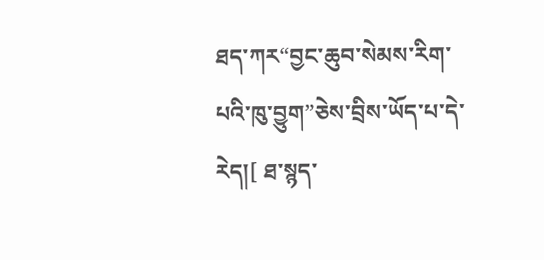ཐད་ཀར“བྱང་ཆུབ་སེམས་རིག་པའི་ཁུ་བྱུག”ཅེས་བྲིས་ཡོད་པ་དེ་རེད།[ ཐ་སྙད་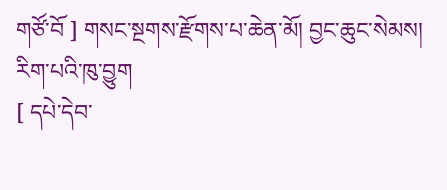གཙོ་བོ ] གསང་སྔགས་རྫོགས་པ་ཆེན་མོ། བྱང་ཆུང་སེམས། རིག་པའི་ཁུ་བྱུག
[ དཔེ་དེབ་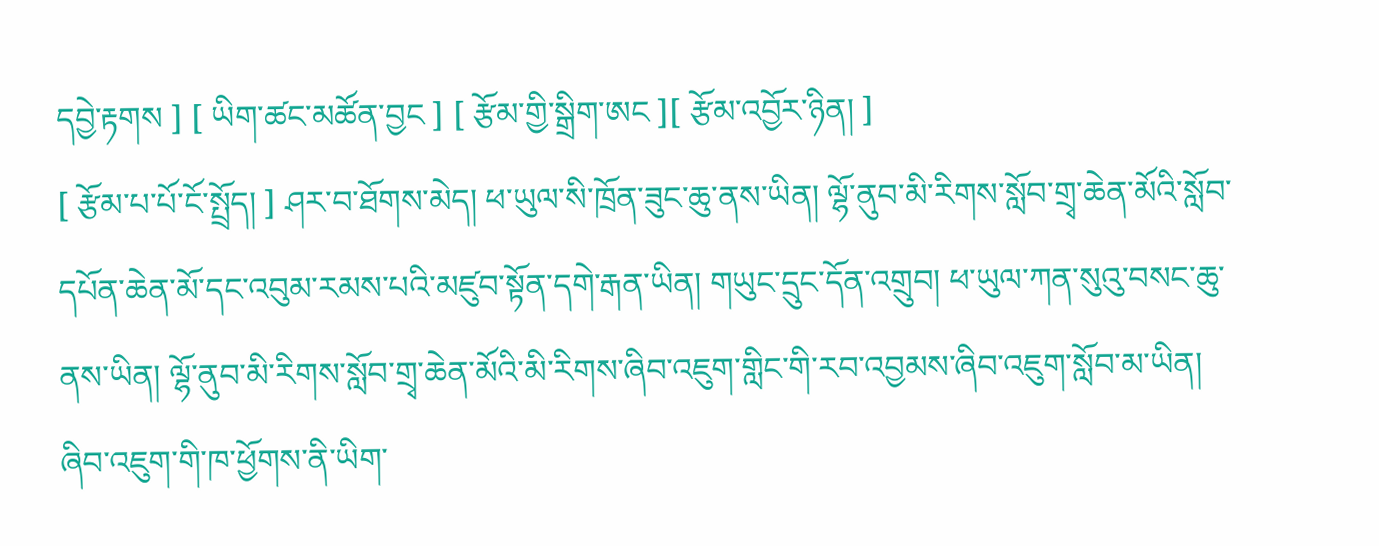དབྱེ་རྟགས ] [ ཡིག་ཚང་མཚོན་བྱང ] [ རྩོམ་གྱི་སྒྲིག་ཨང ][ རྩོམ་འབྱོར་ཉིན། ]
[ རྩོམ་པ་པོ་ངོ་སྤྲོད། ] ཤར་བ་ཐོགས་མེད། ཕ་ཡུལ་སི་ཁྲོན་ཟུང་ཆུ་ནས་ཡིན། ལྷོ་ནུབ་མི་རིགས་སློབ་གྲྭ་ཆེན་མོའི་སློབ་དཔོན་ཆེན་མོ་དང་འབུམ་རམས་པའི་མཛུབ་སྟོན་དགེ་རྒན་ཡིན། གཡུང་དྲུང་དོན་འགྲུབ། ཕ་ཡུལ་ཀན་སུའུ་བསང་ཆུ་ནས་ཡིན། ལྷོ་ནུབ་མི་རིགས་སློབ་གྲྭ་ཆེན་མོའི་མི་རིགས་ཞིབ་འཇུག་གླིང་གི་རབ་འབྱམས་ཞིབ་འཇུག་སློབ་མ་ཡིན། ཞིབ་འཇུག་གི་ཁ་ཕྱོགས་ནི་ཡིག་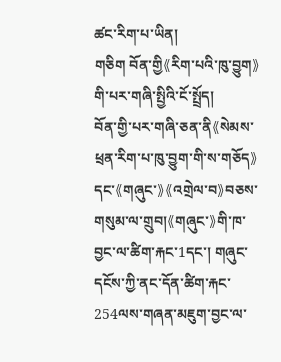ཚང་རིག་པ་ཡིན།
གཅིག བོན་གྱི《རིག་པའི་ཁུ་བྱུག》གི་པར་གཞི་སྤྱིའི་ངོ་སྤྲོད།
བོན་གྱི་པར་གཞི་ཅན་ནི《སེམས་ཕྲན་རིག་པ་ཁུ་བྱུག་གི་ས་གཅོད》དང་《གཞུང་》《འགྲེལ་བ》བཅས་གསུམ་ལ་གྲུབ།《གཞུང་》གི་ཁ་བྱང་ལ་ཚིག་རྐང་1དང་། གཞུང་དངོས་ཀྱི་ནང་དོན་ཚིག་རྐང་254ལས་གཞན་མཇུག་བྱང་ལ་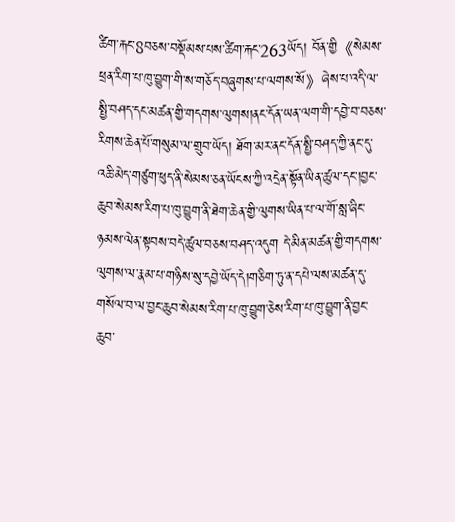ཚིག་རྐང་8བཅས་བསྡོམས་པས་ཚིག་རྐང་263ཡོད། བོན་གྱི《སེམས་ཕྲན་རིག་པ་ཁུ་བྱུག་གི་ས་གཅོད་བཞུགས་པ་ལགས་སོ》ཞེས་པ་འདི་ལ་སྤྱི་བཤད་དང་མཚན་གྱི་གདགས་ལུགས།ནང་དོན་ཡན་ལག་གི་དབྱེ་བ་བཅས་རིགས་ཆེན་པོ་གསུམ་ལ་གྲུབ་ཡོད། ཐོག་མར་ནང་དོན་སྤྱི་བཤད་ཀྱི་ནང་དུ་འཆི་མེད་གཙུག་ཕུད་ནི་སེམས་ཅན་ཡོངས་ཀྱི་འདྲེན་སྟོན་ཡིན་ཚུལ་དང་།བྱང་ཆུབ་སེམས་རིག་པ་ཁུ་བྱུག་ནི་ཐེག་ཆེན་གྱི་ལུགས་ཡིན་པ་ལ་གོ་སླ་ཞིང་ཉམས་ལེན་སྟབས་བདེ་ཚུལ་བཅས་བཤད་འདུག དེ་མིན་མཚན་གྱི་གདགས་ལུགས་ལ་རྣམ་པ་གཉིས་སུ་དབྱེ་ཡོད་དེ།གཅིག་ཏུ་ན་དཔེ་ལས་མཚན་དུ་གསོལ་བ་ལ་བྱང་ཆུབ་སེམས་རིག་པ་ཁུ་བྱུག་ཅེས་རིག་པ་ཁུ་བྱུག་ནི་བྱང་ཆུབ་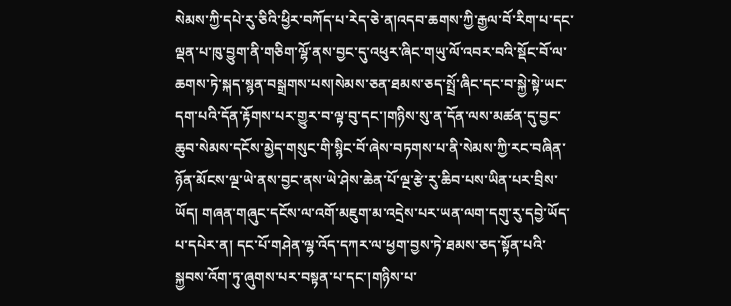སེམས་ཀྱི་དཔེ་རུ་ཅིའི་ཕྱིར་བཀོད་པ་རེད་ཅེ་ན།འདབ་ཆགས་ཀྱི་རྒྱལ་བོ་རིག་པ་དང་ལྡན་པ་ཁུ་བྱུག་ནི་གཅིག་ལྷོ་ནས་བྱང་དུ་འཕུར་ཞིང་གཡུ་ལོ་འབར་བའི་སྡོང་བོ་ལ་ཆགས་ཏེ་སྐད་སྙན་བསྒྲགས་པས།སེམས་ཅན་ཐམས་ཅད་སྤྲོ་ཞིང་དང་བ་སྐྱེ་སྟེ་ཡང་དག་པའི་དོན་རྟོགས་པར་གྱུར་བ་ལྟ་བུ་དང་།གཉིས་སུ་ན་དོན་ལས་མཚན་དུ་བྱང་ཆུབ་སེམས་དངོས་མྱེད་གསུང་གི་སྙིང་བོ་ཞེས་བཏགས་པ་ནི་སེམས་ཀྱི་རང་བཞིན་ཉོན་མོངས་ལྔ་ཡེ་ནས་བྱང་ནས་ཡེ་ཤེས་ཆེན་པོ་ལྔ་རྩེ་རུ་ཆིབ་པས་ཡིན་པར་བྲིས་ཡོད། གཞན་གཞུང་དངོས་ལ་འགོ་མཇུག་མ་འདྲེས་པར་ཡན་ལག་དགུ་རུ་དབྱེ་ཡོད་པ་དཔེར་ན། དང་པོ་གཤེན་ལྷ་འོད་དཀར་ལ་ཕྱག་བྱས་ཏེ་ཐམས་ཅད་སྟོན་པའི་སྐྱབས་འོག་ཏུ་ཞུགས་པར་བསྟན་པ་དང་།གཉིས་པ་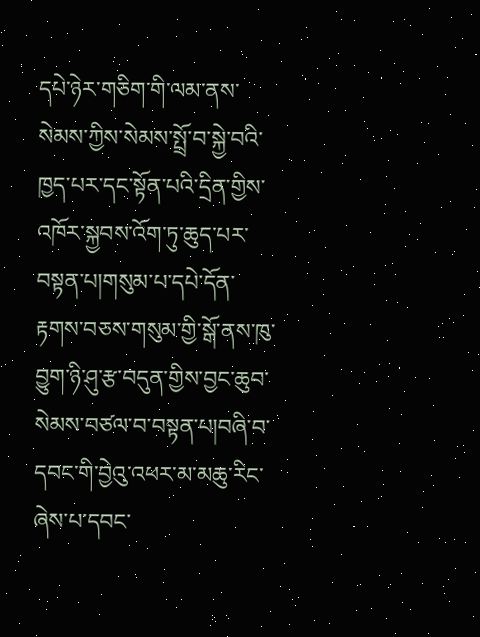དཔེ་ཉེར་གཅིག་གི་ལམ་ནས་སེམས་ཀྱིས་སེམས་སྤྲོ་བ་སྐྱེ་བའི་ཁྱད་པར་དང་སྟོན་པའི་དྲིན་གྱིས་འཁོར་སྐྱབས་འོག་ཏུ་ཆུད་པར་བསྟན་པ།གསུམ་པ་དཔེ་དོན་རྟགས་བཅས་གསུམ་གྱི་སྒོ་ནས་ཁུ་བྱུག་ཉི་ཤུ་རྩ་བདུན་གྱིས་བྱང་ཆུབ་སེམས་བཙལ་བ་བསྟན་པ།བཞི་བ་དབང་གི་བྱེའུ་འཕར་མ་མཆུ་རིང་ཞེས་པ་དབང་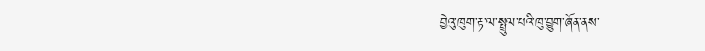བྱེའུ་ཁུག་རྟ་ལ་སྤྲུལ་པའི་ཁུ་བྱུག་ཞོན་ནས་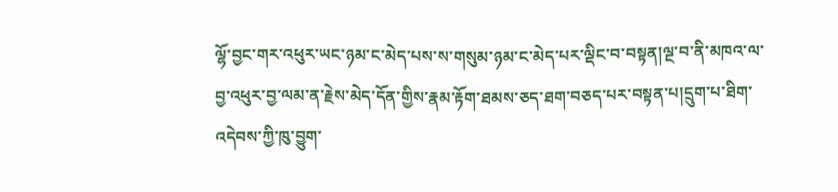ལྷོ་བྱང་གར་འཕུར་ཡང་ཉམ་ང་མེད་པས་ས་གསུམ་ཉམ་ང་མེད་པར་ལྡིང་བ་བསྟན།ལྔ་བ་ནི་མཁའ་ལ་བྱ་འཕུར་བྱ་ལམ་ན་རྗེས་མེད་དོན་གྱིས་རྣམ་རྟོག་ཐམས་ཅད་ཐག་བཅད་པར་བསྟན་པ།དྲུག་པ་ཐིག་འདེབས་ཀྱི་ཁུ་བྱུག་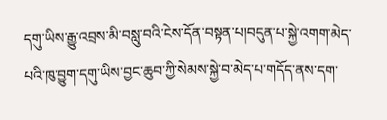དགུ་ཡིས་རྒྱུ་འབྲས་མི་བསླུ་བའི་ངེས་དོན་བསྟན་པ།བདུན་པ་སྐྱེ་འགག་མེད་པའི་ཁུ་བྱུག་དགུ་ཡིས་བྱང་ཆུབ་ཀྱི་སེམས་སྐྱེ་བ་མེད་པ་གདོད་ནས་དག་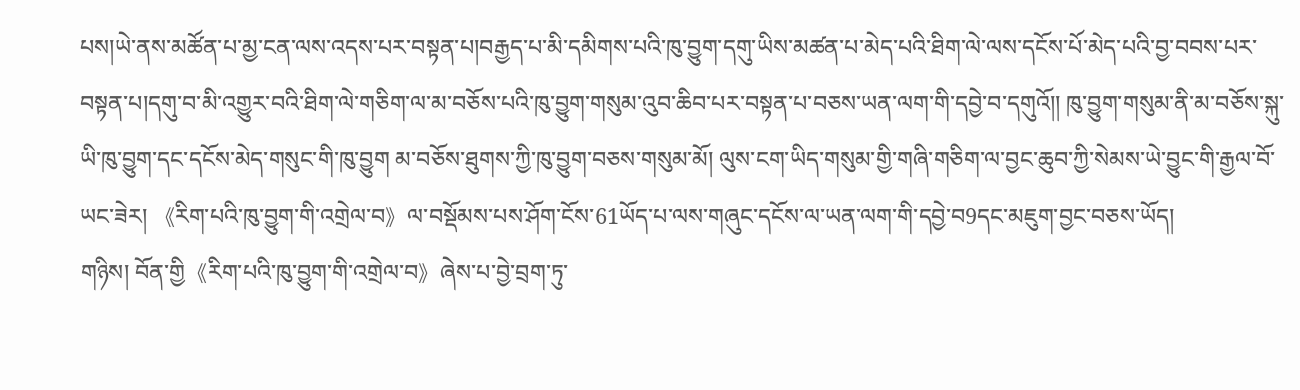པས།ཡེ་ནས་མཚོན་པ་མྱ་ངན་ལས་འདས་པར་བསྟན་པ།བརྒྱད་པ་མི་དམིགས་པའི་ཁུ་བྱུག་དགུ་ཡིས་མཚན་པ་མེད་པའི་ཐིག་ལེ་ལས་དངོས་པོ་མེད་པའི་བྱ་བབས་པར་བསྟན་པ།དགུ་བ་མི་འགྱུར་བའི་ཐིག་ལེ་གཅིག་ལ་མ་བཅོས་པའི་ཁུ་བྱུག་གསུམ་འུབ་ཆིབ་པར་བསྟན་པ་བཅས་ཡན་ལག་གི་དབྱེ་བ་དགུའོ།། ཁུ་བྱུག་གསུམ་ནི་མ་བཅོས་སྐུ་ཡི་ཁུ་བྱུག་དང་དངོས་མེད་གསུང་གི་ཁུ་བྱུག མ་བཅོས་ཐུགས་ཀྱི་ཁུ་བྱུག་བཅས་གསུམ་མོ། ལུས་ངག་ཡིད་གསུམ་གྱི་གཞི་གཅིག་ལ་བྱང་ཆུབ་ཀྱི་སེམས་ཡེ་བྱུང་གི་རྒྱལ་བོ་ཡང་ཟེར། 《རིག་པའི་ཁུ་བྱུག་གི་འགྲེལ་བ》ལ་བསྡོམས་པས་ཤོག་ངོས་61ཡོད་པ་ལས་གཞུང་དངོས་ལ་ཡན་ལག་གི་དབྱེ་བ9དང་མཇུག་བྱང་བཅས་ཡོད།
གཉིས། བོན་གྱི《རིག་པའི་ཁུ་བྱུག་གི་འགྲེལ་བ》ཞེས་པ་བྱེ་བྲག་ཏུ་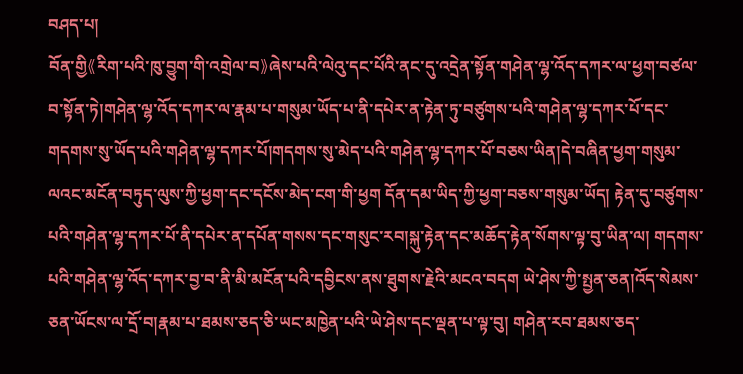བཤད་པ།
བོན་གྱི《རིག་པའི་ཁུ་བྱུག་གི་འགྲེལ་བ》ཞེས་པའི་ལེའུ་དང་པོའི་ནང་དུ་འདྲེན་སྟོན་གཤེན་ལྷ་འོད་དཀར་ལ་ཕྱག་བཙལ་བ་སྟོན་ཏེ།གཤེན་ལྷ་འོད་དཀར་ལ་རྣམ་པ་གསུམ་ཡོད་པ་ནི་དཔེར་ན་རྟེན་ཏུ་བཙུགས་པའི་གཤེན་ལྷ་དཀར་པོ་དང་གདགས་སུ་ཡོད་པའི་གཤེན་ལྷ་དཀར་པོ།གདགས་སུ་མེད་པའི་གཤེན་ལྷ་དཀར་པོ་བཅས་ཡིན།དེ་བཞིན་ཕྱག་གསུམ་ལའང་མངོན་བཏུད་ལུས་ཀྱི་ཕྱག་དང་དངོས་མེད་ངག་གི་ཕྱག དོན་དམ་ཡིད་ཀྱི་ཕྱག་བཅས་གསུམ་ཡོད། རྟེན་དུ་བཙུགས་པའི་གཤེན་ལྷ་དཀར་པོ་ནི་དཔེར་ན་དཔོན་གསས་དང་གསུང་རབ།སྐུ་རྟེན་དང་མཆོད་རྟེན་སོགས་ལྟ་བུ་ཡིན་ལ། གདགས་པའི་གཤེན་ལྷ་འོད་དཀར་བྱ་བ་ནི་མི་མངོན་པའི་དབྱིངས་ནས་ཐུགས་རྗེའི་མངའ་བདག ཡེ་ཤེས་ཀྱི་སྤྱན་ཅན།འོད་སེམས་ཅན་ཡོངས་ལ་དྲོ་བ།རྣམ་པ་ཐམས་ཅད་ཅི་ཡང་མཁྱེན་པའི་ཡེ་ཤེས་དང་ལྡན་པ་ལྟ་བུ། གཤེན་རབ་ཐམས་ཅད་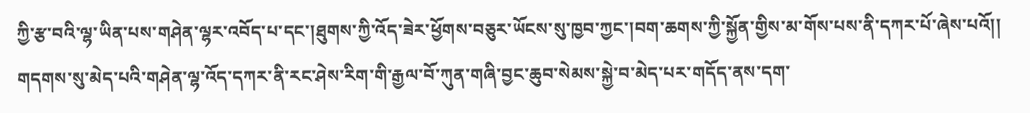ཀྱི་རྩ་བའི་ལྷ་ཡིན་པས་གཤེན་ལྷར་འབོད་པ་དང་།ཐུགས་ཀྱི་འོད་ཟེར་ཕྱོགས་བཅུར་ཡོངས་སུ་ཁྱབ་ཀྱང་།བག་ཆགས་ཀྱི་སྐྱོན་གྱིས་མ་གོས་པས་ནི་དཀར་པོ་ཞེས་པའོ།། གདགས་སུ་མེད་པའི་གཤེན་ལྷ་འོད་དཀར་ནི་རང་ཤེས་རིག་གི་རྒྱལ་བོ་ཀུན་གཞི་བྱང་ཆུབ་སེམས་སྐྱེ་བ་མེད་པར་གདོད་ནས་དག་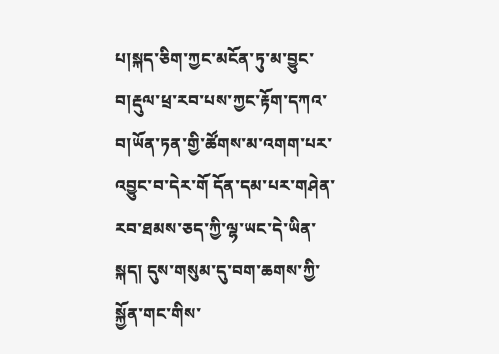པ།སྐད་ཅིག་ཀྱང་མངོན་ཏུ་མ་བྱུང་བ།རྡུལ་ཕྲ་རབ་པས་ཀྱང་རྟོག་དཀའ་བ།ཡོན་ཏན་གྱི་ཚོགས་མ་འགག་པར་འབྱུང་བ་དེར་གོ དོན་དམ་པར་གཤེན་རབ་ཐམས་ཅད་ཀྱི་ལྷ་ཡང་དེ་ཡིན་སྐད། དུས་གསུམ་དུ་བག་ཆགས་ཀྱི་སྐྱོན་གང་གིས་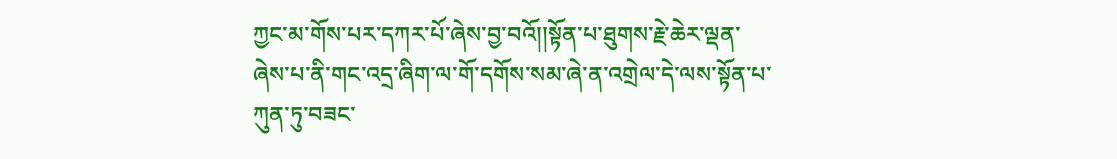ཀྱང་མ་གོས་པར་དཀར་པོ་ཞེས་བྱ་བའོ།།སྟོན་པ་ཐུགས་རྗེ་ཆེར་ལྡན་ཞེས་པ་ནི་གང་འདྲ་ཞིག་ལ་གོ་དགོས་སམ་ཞེ་ན་འགྲེལ་དེ་ལས་སྟོན་པ་ཀུན་ཏུ་བཟང་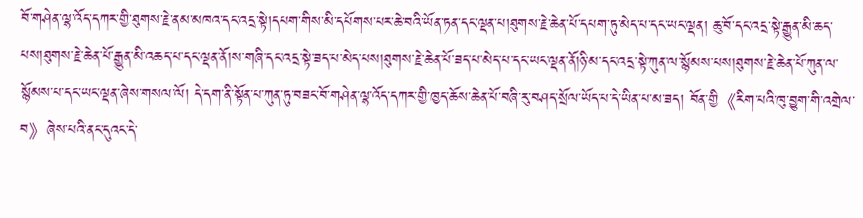བོ་གཤེན་ལྷ་འོད་དཀར་གྱི་ཐུགས་རྗེ་ནམ་མཁའ་དང་འདྲ་སྟེ།དཔག་གིས་མི་དཔོགས་པར་ཆེ་བའི་ཡོན་ཏན་དང་ལྡན་པ།ཐུགས་རྗེ་ཆེན་པོ་དཔག་ཏུ་མེད་པ་དང་ཡང་ལྡན། ཆུ་བོ་དང་འདྲ་སྟེ་རྒྱུན་མི་ཆད་པས།ཐུགས་རྗེ་ཆེན་པོ་རྒྱུན་མི་འཆད་པ་དང་ལྡན་ནོ།ས་གཞི་དང་འདྲ་སྟེ་ཟད་པ་མེད་པས།ཐུགས་རྗེ་ཆེན་པོ་ཟད་པ་མེད་པ་དང་ཡང་ལྡན་ནོ།ཉི་མ་དང་འདྲ་སྟེ་ཀུན་ལ་སྙོམས་པས།ཐུགས་རྗེ་ཆེན་པོ་ཀུན་ལ་སྙོམས་པ་དང་ཡང་ལྡན་ཞེས་གསལ་ལོ། དེ་དག་ནི་སྟོན་པ་ཀུན་ཏུ་བཟང་བོ་གཤེན་ལྷ་འོད་དཀར་གྱི་ཁྱད་ཆོས་ཆེན་པོ་བཞི་རུ་བཤད་སྲོལ་ཡོད་པ་དེ་ཡིན་པ་མ་ཟད། བོན་གྱི《རིག་པའི་ཁུ་བྱུག་གི་འགྲེལ་བ》ཞེས་པའི་ནང་དུའང་དེ་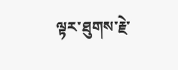ལྟར་ཐུགས་རྗེ་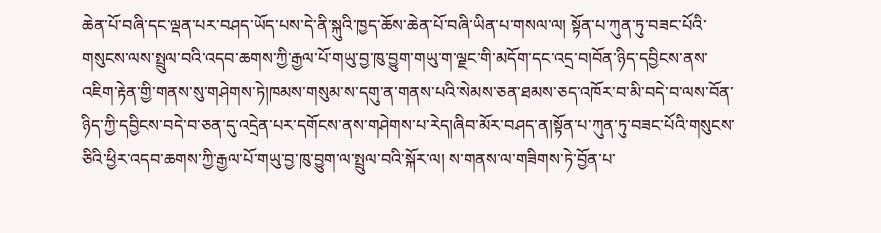ཆེན་པོ་བཞི་དང་ལྡན་པར་བཤད་ཡོད་པས་དེ་ནི་སྐུའི་ཁྱད་ཆོས་ཆེན་པོ་བཞི་ཡིན་པ་གསལ་ལ། སྟོན་པ་ཀུན་ཏུ་བཟང་པོའི་གསུངས་ལས་སྤྲུལ་བའི་འདབ་ཆགས་ཀྱི་རྒྱལ་པོ་གཡུ་བྱ་ཁུ་བྱུག་གཡུ་ག་ལྗང་གི་མདོག་དང་འདྲ་བ།བོན་ཉིད་དབྱིངས་ནས་འཇིག་རྟེན་གྱི་གནས་སུ་གཤེགས་ཏེ།ཁམས་གསུམ་ས་དགུ་ན་གནས་པའི་སེམས་ཅན་ཐམས་ཅད་འཁོར་བ་མི་བདེ་བ་ལས་བོན་ཉིད་ཀྱི་དབྱིངས་བདེ་བ་ཅན་དུ་འདྲེན་པར་དགོངས་ནས་གཤེགས་པ་རེད།ཞིབ་མོར་བཤད་ན།སྟོན་པ་ཀུན་ཏུ་བཟང་པོའི་གསུངས་ཅིའི་ཕྱིར་འདབ་ཆགས་ཀྱི་རྒྱལ་པོ་གཡུ་བྱ་ཁུ་བྱུག་ལ་སྤྲུལ་བའི་སྐོར་ལ། ས་གནས་ལ་གཟིགས་ཏེ་བྱོན་པ་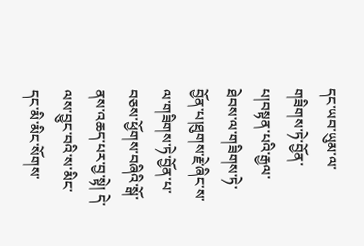དང་ཡབ་ཡུམ་ལ་གཟིགས་ཏེ་བྱོན་པ།བསྟན་པའི་རྒྱལ་ཐེབས་ལ་གཟིགས་ཏེ་བྱོན་པ།ཐུགས་རྗེ་ཞིང་ས་ལ་གཟིགས་ཏེ་བྱོན་པ་བཅས་ཕྱོགས་བཞིའི་སྒོ་ནས་འཆད་པར་བྱ་སྟེ། དེ་ལས་བྱུང་བའི་ས་མིང་དང་མི་མིང་སོགས་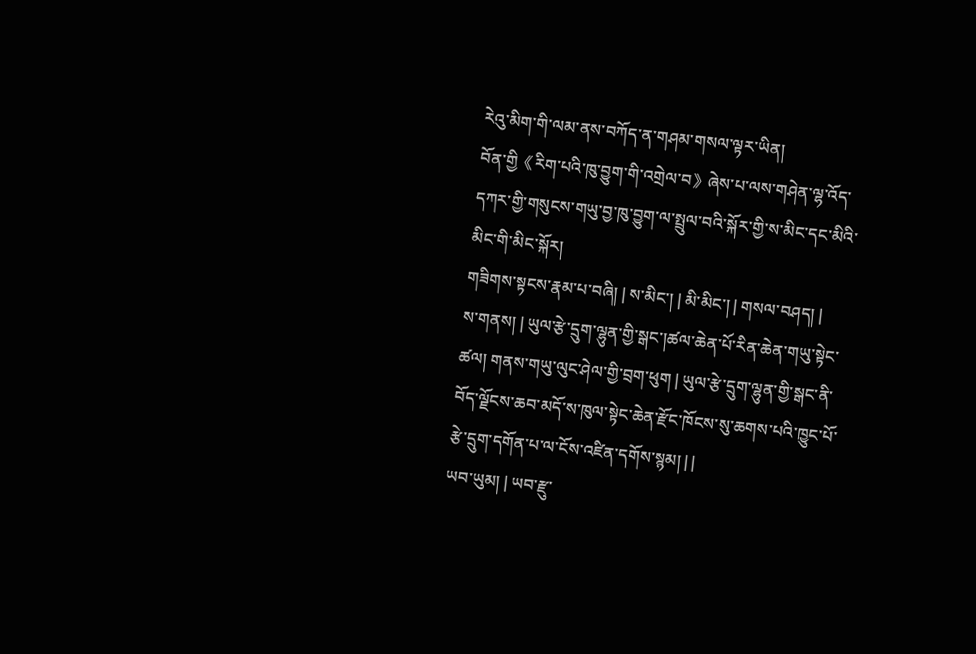རེའུ་མིག་གི་ལམ་ནས་བཀོད་ན་གཤམ་གསལ་ལྟར་ཡིན།
བོན་གྱི《རིག་པའི་ཁུ་བྱུག་གི་འགྲེལ་བ》ཞེས་པ་ལས་གཤེན་ལྷ་འོད་དཀར་གྱི་གསུངས་གཡུ་བྱ་ཁུ་བྱུག་ལ་སྤྲུལ་བའི་སྐོར་གྱི་ས་མིང་དང་མིའི་མིང་གི་མིང་སྐོར།
གཟིགས་སྟངས་རྣམ་པ་བཞི། | ས་མིང་། | མི་མིང་། | གསལ་བཤད། |
ས་གནས། | ཡུལ་རྩེ་དྲུག་ལྷུན་གྱི་སྒང་།ཚལ་ཆེན་པོ་རིན་ཆེན་གཡུ་སྟེང་ཚལ། གནས་གཡུ་ལུང་ཤེལ་གྱི་བྲག་ཕུག | ཡུལ་རྩེ་དྲུག་ལྷུན་གྱི་སྒང་ནི་བོད་ལྗོངས་ཆབ་མདོ་ས་ཁུལ་སྟེང་ཆེན་རྫོང་ཁོངས་སུ་ཆགས་པའི་ཁྱུང་པོ་རྩེ་དྲུག་དགོན་པ་ལ་ངོས་འཛིན་དགོས་སྙམ། | |
ཡབ་ཡུམ། | ཡབ་རྫུ་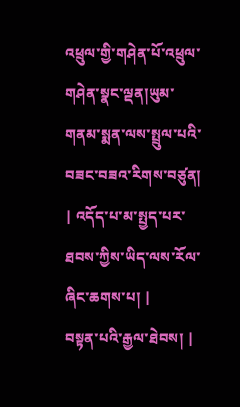འཕྲུལ་གྱི་གཤེན་པོ་འཕྲུལ་གཤེན་སྣང་ལྡན།ཡུམ་གནམ་སྨན་ལས་སྤྲུལ་པའི་བཟང་བཟའ་རིགས་བཙུན། | འདོད་པ་མ་སྤྱད་པར་ཐབས་ཀྱིས་ཡིད་ལས་རོལ་ཞིང་ཆགས་པ། |
བསྟན་པའི་རྒྱལ་ཐེབས། |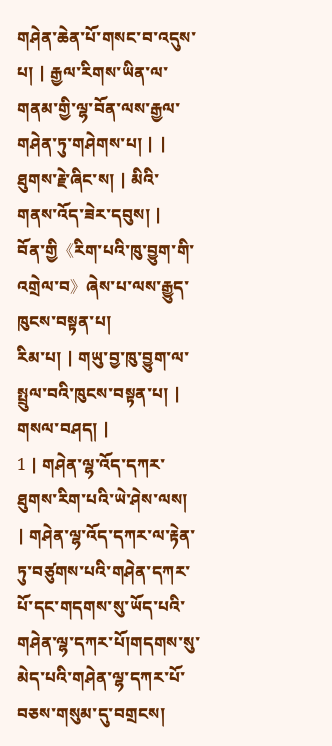གཤེན་ཆེན་པོ་གསང་བ་འདུས་པ། | རྒྱལ་རིགས་ཡིན་ལ་གནམ་གྱི་ལྷ་བོན་ལས་རྒྱལ་གཤེན་ཏུ་གཤེགས་པ། | |
ཐུགས་རྗེ་ཞིང་ས། | མིའི་གནས་འོད་ཟེར་དབུས། |
བོན་གྱི《རིག་པའི་ཁུ་བྱུག་གི་འགྲེལ་བ》ཞེས་པ་ལས་རྒྱུད་ཁུངས་བསྟན་པ།
རིམ་པ། | གཡུ་བྱ་ཁུ་བྱུག་ལ་སྤྲུལ་བའི་ཁུངས་བསྟན་པ། | གསལ་བཤད། |
1 | གཤེན་ལྷ་འོད་དཀར་ཐུགས་རིག་པའི་ཡེ་ཤེས་ལས། | གཤེན་ལྷ་འོད་དཀར་ལ་རྟེན་ཏུ་བཙུགས་པའི་གཤེན་དཀར་པོ་དང་གདགས་སུ་ཡོད་པའི་གཤེན་ལྷ་དཀར་པོ།གདགས་སུ་མེད་པའི་གཤེན་ལྷ་དཀར་པོ་བཅས་གསུམ་དུ་བགྲངས།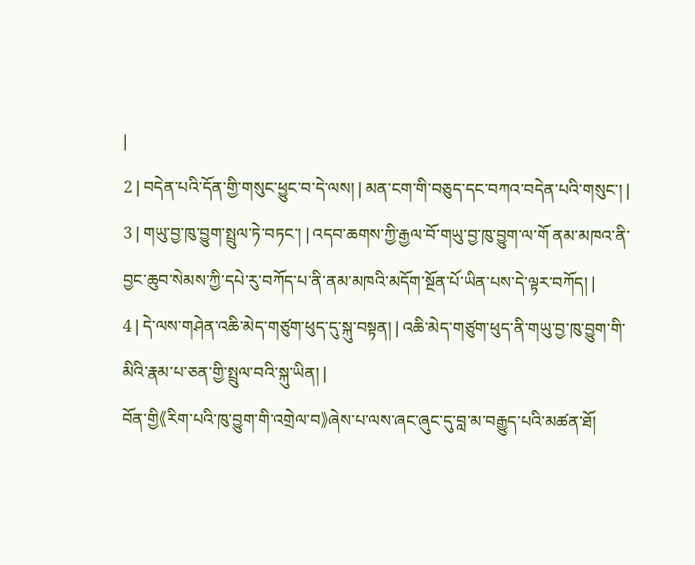|
2 | བདེན་པའི་དོན་གྱི་གསུང་ཕྱུང་བ་དེ་ལས། | མན་ངག་གི་བཅུད་དང་བཀའ་བདེན་པའི་གསུང་། |
3 | གཡུ་བྱ་ཁུ་བྱུག་སྤྲུལ་ཏེ་བཏང་། | འདབ་ཆགས་ཀྱི་རྒྱལ་བོ་གཡུ་བྱ་ཁུ་བྱུག་ལ་གོ ནམ་མཁའ་ནི་བྱང་ཆུབ་སེམས་ཀྱི་དཔེ་རུ་བཀོད་པ་ནི་ནམ་མཁའི་མདོག་སྔོན་པོ་ཡིན་པས་དེ་ལྟར་བཀོད། |
4 | དེ་ལས་གཤེན་འཆི་མེད་གཙུག་ཕུད་དུ་སྐུ་བསྟན། | འཆི་མེད་གཙུག་ཕུད་ནི་གཡུ་བྱ་ཁུ་བྱུག་གི་མིའི་རྣམ་པ་ཅན་གྱི་སྤྲུལ་བའི་སྐུ་ཡིན། |
བོན་གྱི《རིག་པའི་ཁུ་བྱུག་གི་འགྲེལ་བ》ཞེས་པ་ལས་ཞང་ཞུང་དུ་བླ་མ་བརྒྱུད་པའི་མཚན་ཐོ།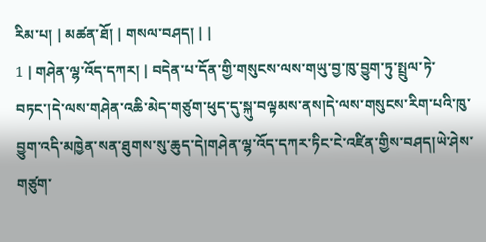རིམ་པ། | མཚན་ཐོ། | གསལ་བཤད། | |
1 | གཤེན་ལྷ་འོད་དཀར། | བདེན་པ་དོན་གྱི་གསུངས་ལས་གཡུ་བྱ་ཁུ་བྱུག་ཏུ་སྤྲུལ་ཏེ་བཏང་།དེ་ལས་གཤེན་འཆི་མེད་གཙུག་ཕུད་དུ་སྐུ་བལྟམས་ནས།དེ་ལས་གསུངས་རིག་པའི་ཁུ་བྱུག་འདི་མཁྱེན་སན་ཐུགས་སུ་ཆུད་དེ།གཤེན་ལྷ་འོད་དཀར་ཏིང་ངེ་འཛིན་གྱིས་བཤད།ཡེ་ཤེས་གཙུག་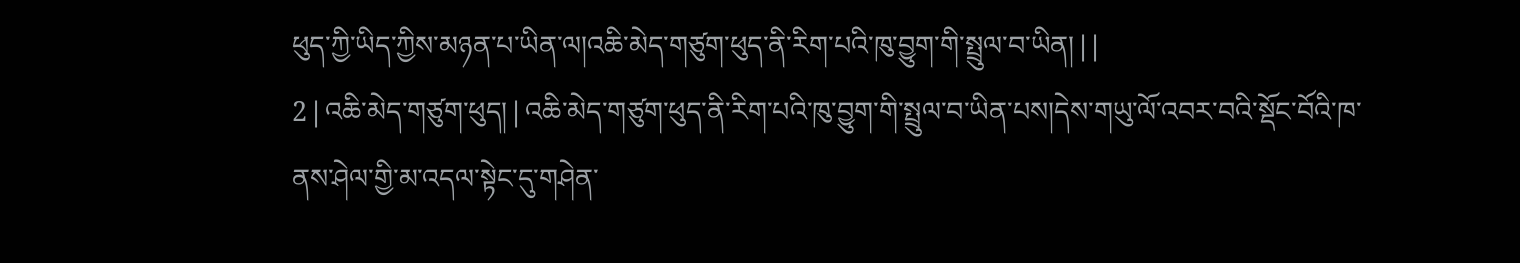ཕུད་ཀྱི་ཡིད་ཀྱིས་མཉན་པ་ཡིན་ལ།འཆི་མེད་གཙུག་ཕུད་ནི་རིག་པའི་ཁུ་བྱུག་གི་སྤྲུལ་བ་ཡིན། | |
2 | འཆི་མེད་གཙུག་ཕུད། | འཆི་མེད་གཙུག་ཕུད་ནི་རིག་པའི་ཁུ་བྱུག་གི་སྤྲུལ་བ་ཡིན་པས།དེས་གཡུ་ལོ་འབར་བའི་སྡོང་བོའི་ཁ་ནས་ཤེལ་གྱི་མ་འདལ་སྟེང་དུ་གཤེན་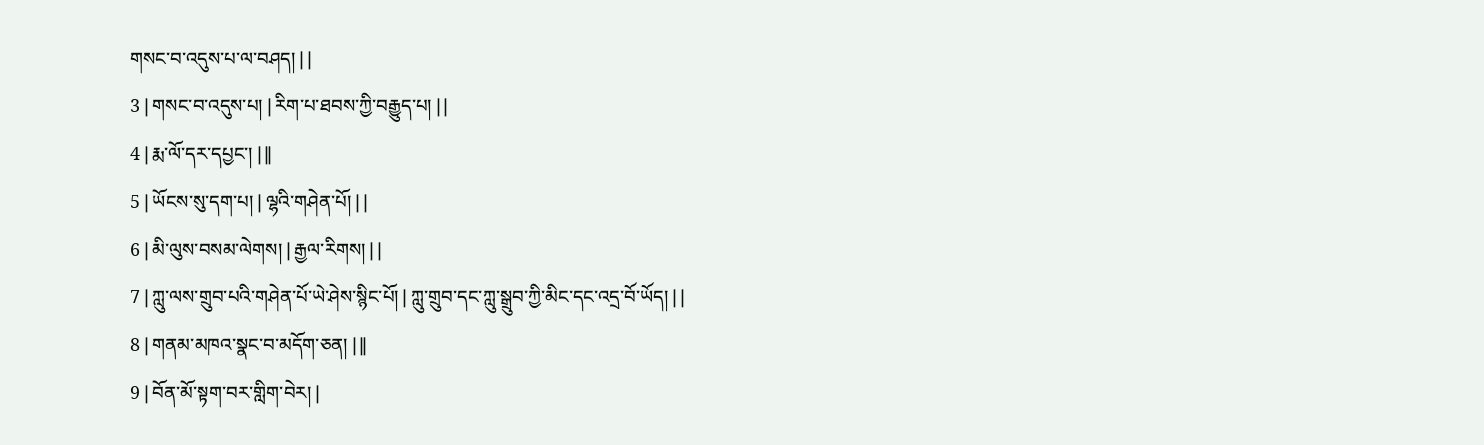གསང་བ་འདུས་པ་ལ་བཤད། | |
3 | གསང་བ་འདུས་པ། | རིག་པ་ཐབས་ཀྱི་བརྒྱུད་པ། | |
4 | རྨ་ལོ་དར་དཔྱང་། | ||
5 | ཡོངས་སུ་དག་པ། | ལྷའི་གཤེན་པོ། | |
6 | མི་ལུས་བསམ་ལེགས། | རྒྱལ་རིགས། | |
7 | ཀླུ་ལས་གྲུབ་པའི་གཤེན་པོ་ཡེ་ཤེས་སྙིང་པོ། | ཀླུ་གྲུབ་དང་ཀླུ་སྒྲུབ་ཀྱི་མིང་དང་འདྲ་བོ་ཡོད། | |
8 | གནམ་མཁའ་སྣང་བ་མདོག་ཅན། | ||
9 | བོན་མོ་སྟག་བར་གླིག་བེར། |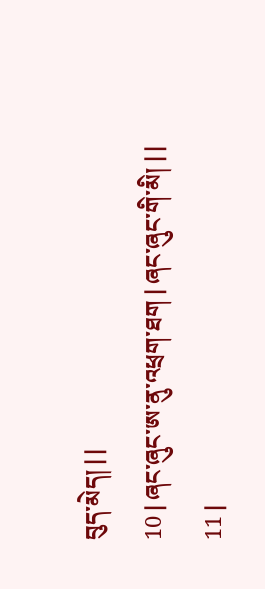བུད་མེད། | |
10 | ཞང་ཞུང་ཨ་ནུ་འཕྲག་ཐག | ཞང་ཞུང་གི་མི། | |
11 |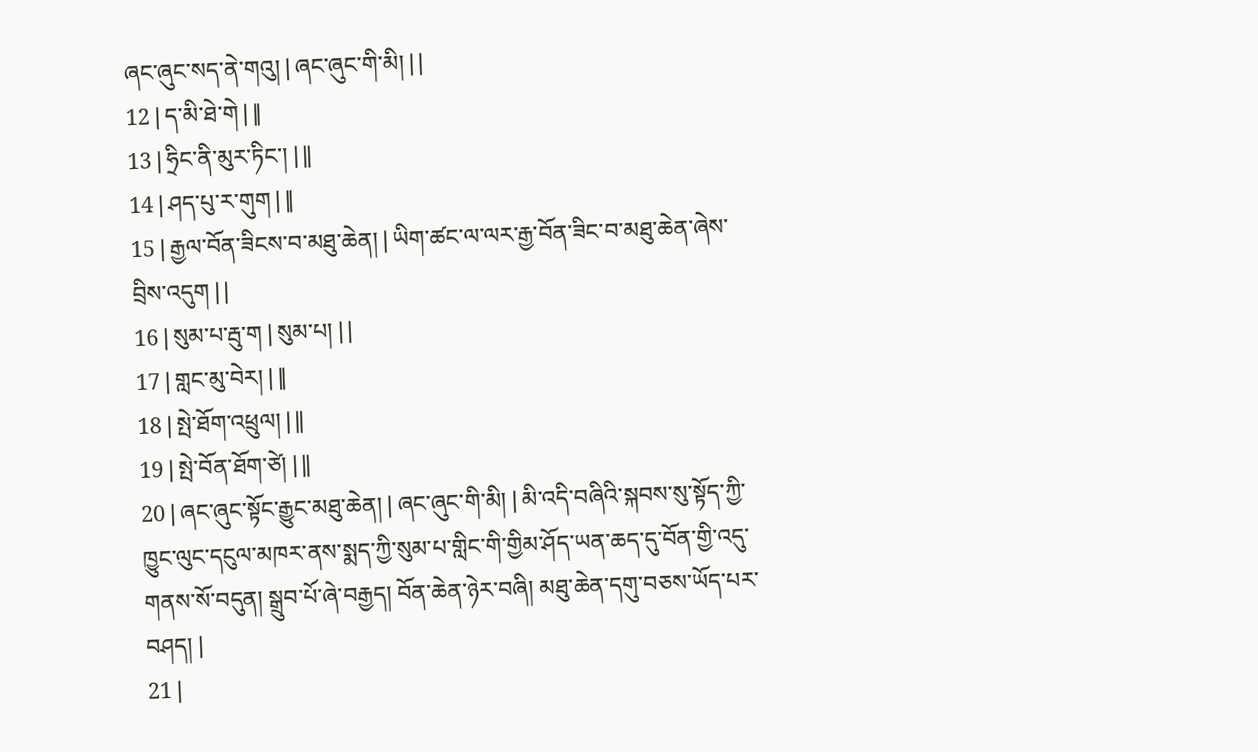ཞང་ཞུང་སད་ནེ་གའུ། | ཞང་ཞུང་གི་མི། | |
12 | ད་མི་ཐེ་གེ | ||
13 | ཧྲིང་ནི་མུར་ཏིང་། | ||
14 | ཤད་པུ་ར་གུག | ||
15 | རྒྱལ་བོན་ཟིངས་བ་མཐུ་ཆེན། | ཡིག་ཚང་ལ་ལར་རྒྱ་བོན་ཟིང་བ་མཐུ་ཆེན་ཞེས་བྲིས་འདུག | |
16 | སུམ་པ་རྦུ་ག | སུམ་པ། | |
17 | གླང་མུ་བེར། | ||
18 | སྤེ་ཐོག་འཕྲུལ། | ||
19 | སྤེ་བོན་ཐོག་ཙེ། | ||
20 | ཞང་ཞུང་སྟོང་རྒྱུང་མཐུ་ཆེན། | ཞང་ཞུང་གི་མི། | མི་འདི་བཞིའི་སྐབས་སུ་སྟོད་ཀྱི་ཁྱུང་ལུང་དངུལ་མཁར་ནས་སྨད་ཀྱི་སུམ་པ་གླིང་གི་གྱིམ་ཤོད་ཡན་ཆད་དུ་བོན་གྱི་འདུ་གནས་སོ་བདུན། སྒྲུབ་པོ་ཞེ་བརྒྱད། བོན་ཆེན་ཉེར་བཞི། མཐུ་ཆེན་དགུ་བཅས་ཡོད་པར་བཤད། |
21 |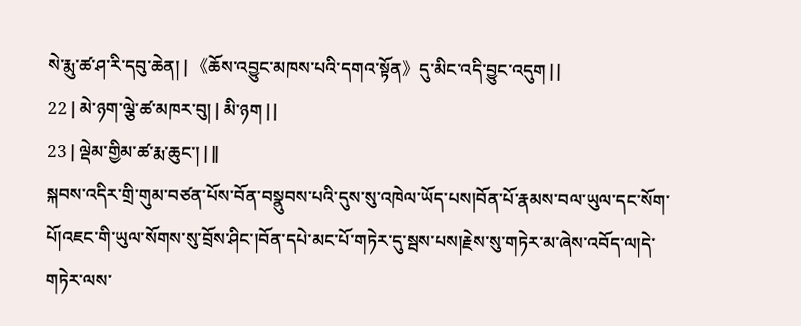སེ་རྨུ་ཚ་ཤ་རི་དབུ་ཆེན། | 《ཆོས་འབྱུང་མཁས་པའི་དགའ་སྟོན》དུ་མིང་འདི་བྱུང་འདུག | |
22 | མེ་ཉག་ལྕེ་ཚ་མཁར་བུ། | མི་ཉག | |
23 | ལྡེམ་གྱིམ་ཚ་རྨ་ཆུང་། | ||
སྐབས་འདིར་གྲི་གུམ་བཙན་པོས་བོན་བསྣུབས་པའི་དུས་སུ་འཁེལ་ཡོད་པས།བོན་པོ་རྣམས་བལ་ཡུལ་དང་སོག་པོ།འཇང་གི་ཡུལ་སོགས་སུ་བྲོས་ཤིང་།བོན་དཔེ་མང་པོ་གཏེར་དུ་སྦས་པས།རྗེས་སུ་གཏེར་མ་ཞེས་འབོད་ལ།དེ་གཏེར་ལས་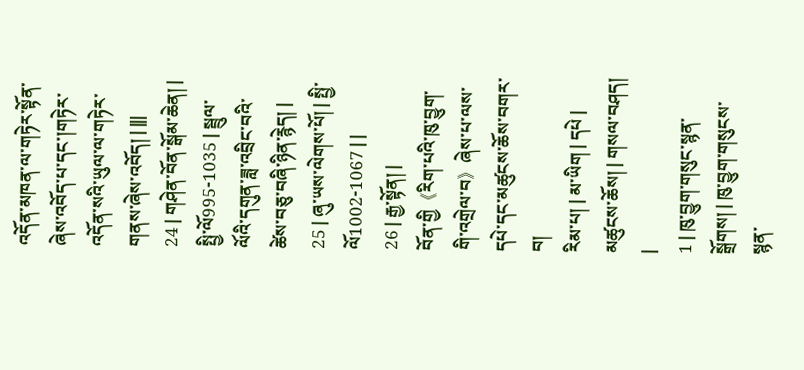འདོན་མཁན་ལ་གཏེར་སྟོན་ཞེས་འབོད་པ་དང་།གཏེར་འདོན་སའི་ཡུལ་ལ་གཏེར་གནས་ཞེས་འབོད། | |||
24 | གཤེན་བོན་སྒོམ་ཆེན། | སྤྱི་ལོ995-1035 | སྦྲུལ་ལོའི་དགུན་ཟླ་འབྲིང་བའི་ཚེས་བཅུ་བཞི་ཉིན་རྙེད། |
25 | ཞུ་ཡས་ལེགས་པོ། | སྤྱི་ལོ1002-1067 | |
26 | རྒྱ་སྟོན། |
བོན་གྱི《རིག་པའི་ཁུ་བྱུག་གི་འགྲེལ་བ》ཞེས་པ་ལས་དཔེ་དང་མཚུངས་ཆོས་བགར་བ།
རིམ་པ། | མ་ཡིག | དཔེ | མཚུངས་ཆོས། | གསལ་བཤད། |
1 | ཁུ་བྱུག་གསུང་སྙན་སྒྲོགས། | ཁུ་བྱུག་གསུངས་སྙན་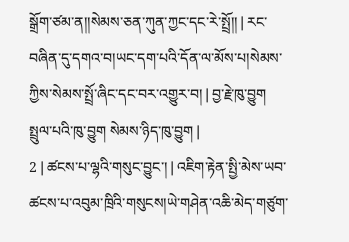སྒྲོག་ཙམ་ན།།སེམས་ཅན་ཀུན་ཀྱང་དང་རེ་སྤྲོ།། | རང་བཞིན་དུ་དགའ་བ།ཡང་དག་པའི་དོན་ལ་མོས་པ།སེམས་ཀྱིས་སེམས་སྤྲོ་ཞིང་དང་བར་འགྱུར་བ། | བྱ་རྗེ་ཁུ་བྱུག སྤྲུལ་པའི་ཁུ་བྱུག སེམས་ཉིད་ཁུ་བྱུག |
2 | ཚངས་པ་ལྷའི་གསུང་བྱུང་། | འཇིག་རྟེན་སྤྱི་མེས་ཡབ་ཚངས་པ་འབུམ་ཁྲིའི་གསུངས།ཡེ་གཤེན་འཆི་མེད་གཙུག་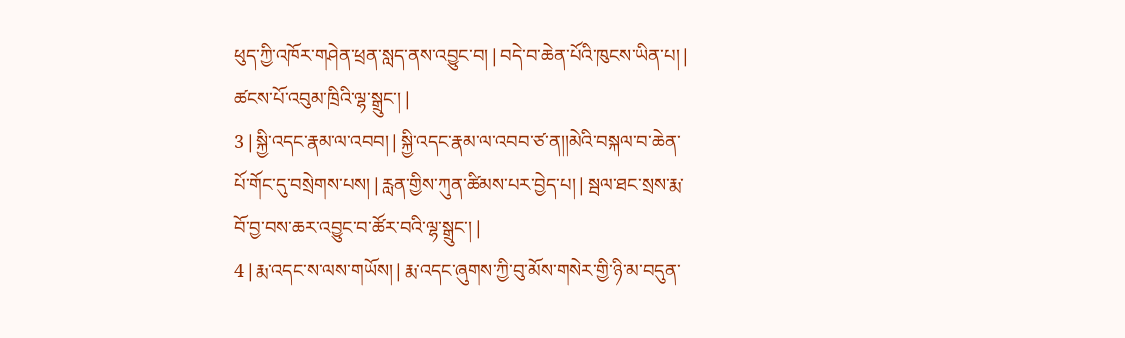ཕུད་ཀྱི་འཁོར་གཤེན་ཕྲན་སླད་ནས་འབྱུང་བ། | བདེ་བ་ཆེན་པོའི་ཁུངས་ཡིན་པ། | ཚངས་པོ་འབུམ་ཁྲིའི་ལྷ་སྒྲུང་། |
3 | སྐྱི་འདང་རྣམ་ལ་འབབ། | སྐྱི་འདང་རྣམ་ལ་འབབ་ཙ་ན།།མེའི་བསྐལ་བ་ཆེན་པོ་གོང་དུ་བསྲེགས་པས། | རླན་གྱིས་ཀུན་ཚིམས་པར་བྱེད་པ། | སྦལ་ཐང་སྲས་རྨ་བོ་བྱ་བས་ཆར་འབྱུང་བ་ཚོར་བའི་ལྷ་སྒྲུང་། |
4 | རྨ་འདང་ས་ལས་གཡོས། | རྨ་འདང་ཞུགས་ཀྱི་བུ་མོས་གསེར་གྱི་ཉི་མ་བདུན་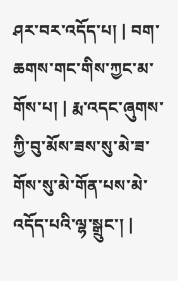ཤར་བར་འདོད་པ། | བག་ཆགས་གང་གིས་ཀྱང་མ་གོས་པ། | རྨ་འདང་ཞུགས་ཀྱི་བུ་མོས་ཟས་སུ་མེ་ཟ་གོས་སུ་མེ་གོན་པས་མེ་འདོད་པའི་ལྷ་སྒྲུང་། |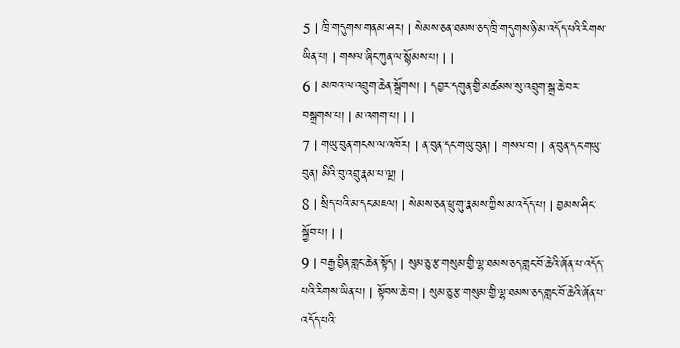5 | ཁྲི་གདུགས་གནམ་ཤར། | སེམས་ཅན་ཐམས་ཅད་ཁྲི་གདུགས་ཉི་མ་འདོད་པའི་རིགས་ཡིན་པ། | གསལ་ཞིང་ཀུན་ལ་སྙོམས་པ། | |
6 | མཁའ་ལ་འབྲུག་ཆེན་སྒྲོགས། | དབྱར་དགུན་གྱི་མཚམས་སུ་འབྲུག་སྒྲ་ཆེ་བར་བསྒྲགས་པ། | མ་འགག་པ། | |
7 | གཡུ་བུན་གངས་ལ་འཁོར། | ན་བུན་དང་གཡུ་བུན། | གསལ་བ། | ན་བུན་དང་གཡུ་བུན། མིའི་བུ་འབྲུ་རྣམ་པ་ལྔ། |
8 | སྲིད་པའི་མ་དང་མཇལ། | སེམས་ཅན་ཕྲུ་གུ་རྣམས་ཀྱིས་མ་འདོད་པ། | བྱམས་ཤིང་སྐྱོབ་པ། | |
9 | བརྒྱ་བྱིན་གླང་ཆེན་སྟོད། | སུམ་ཅུ་རྩ་གསུམ་གྱི་ལྷ་ཐམས་ཅད་གླང་བོ་ཆེའི་ཞོན་པ་འདོད་པའི་རིགས་ཡིན་པ། | སྟོབས་ཆེ་བ། | སུམ་ཅུ་རྩ་གསུམ་གྱི་ལྷ་ཐམས་ཅད་གླང་བོ་ཆེའི་ཞོན་པ་འདོད་པའི་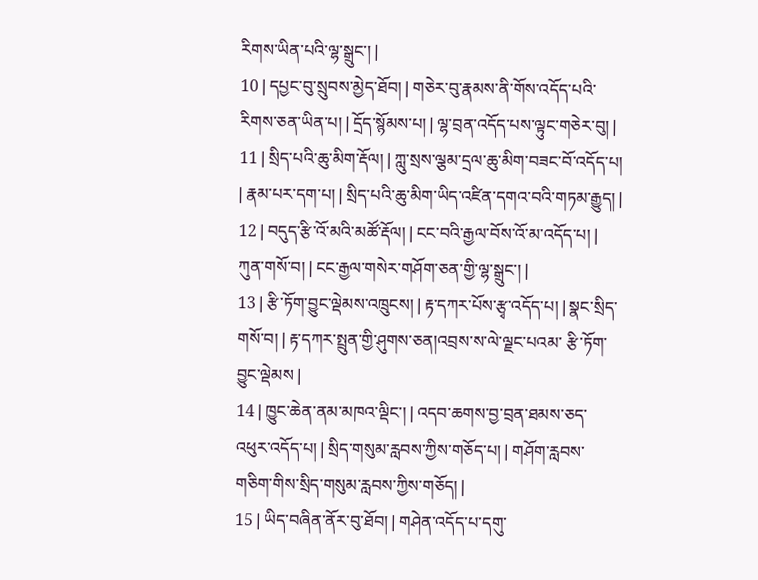རིགས་ཡིན་པའི་ལྷ་སྒྲུང་། |
10 | དཔྱང་བུ་སྲུབས་མྱེད་ཐོབ། | གཅེར་བུ་རྣམས་ནི་གོས་འདོད་པའི་རིགས་ཅན་ཡིན་པ། | དྲོད་སྙོམས་པ། | ལྷ་བྲན་འདོད་པས་ལྟུང་གཅེར་བུ། |
11 | སྲིད་པའི་ཆུ་མིག་རྡོལ། | ཀླུ་སྲས་ལྕམ་དྲལ་ཆུ་མིག་བཟང་བོ་འདོད་པ། | རྣམ་པར་དག་པ། | སྲིད་པའི་ཆུ་མིག་ཡིད་འཛིན་དགའ་བའི་གཏམ་རྒྱུད། |
12 | བདུད་རྩི་འོ་མའི་མཚོ་རྡོལ། | ངང་བའི་རྒྱལ་བོས་འོ་མ་འདོད་པ། | ཀུན་གསོ་བ། | ངང་རྒྱལ་གསེར་གཤོག་ཅན་གྱི་ལྷ་སྒྲུང་། |
13 | རྩི་ཏོག་བྱུང་ལྡེམས་འཁྲུངས། | རྟ་དཀར་པོས་རྩྭ་འདོད་པ། | སྣང་སྲིད་གསོ་བ། | རྟ་དཀར་སྤྲུན་གྱི་ཤུགས་ཅན།འབྲས་ས་ལེ་ལྗང་པའམ་ རྩི་ཏོག་བྱུང་ལྡེམས |
14 | ཁྱུང་ཆེན་ནམ་མཁའ་ལྡིང་། | འདབ་ཆགས་བྱ་བྲན་ཐམས་ཅད་འཕུར་འདོད་པ། | སྲིད་གསུམ་རླབས་ཀྱིས་གཅོད་པ། | གཤོག་རླབས་གཅིག་གིས་སྲིད་གསུམ་རླབས་ཀྱིས་གཅོད། |
15 | ཡིད་བཞིན་ནོར་བུ་ཐོབ། | གཤེན་འདོད་པ་དགུ་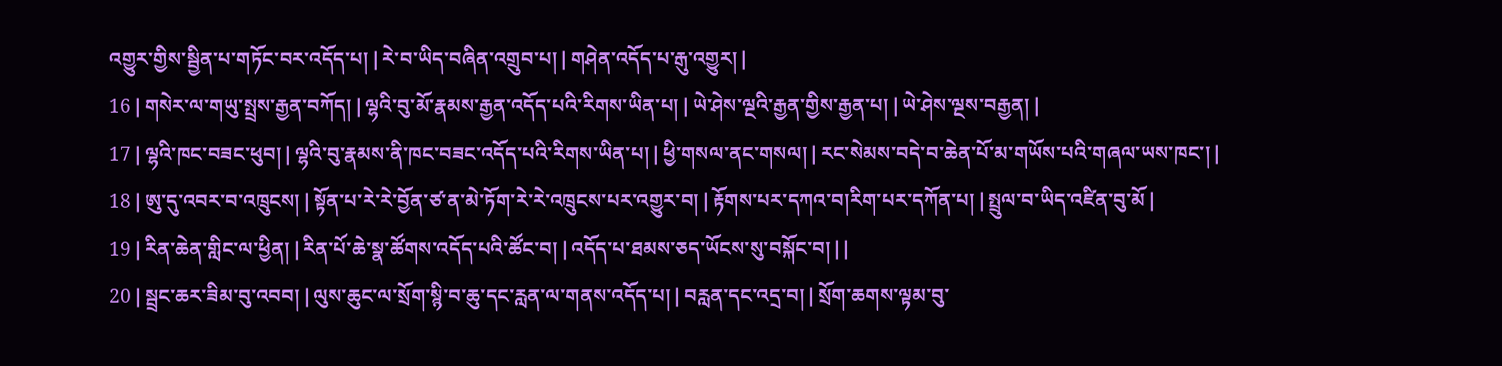འགྱུར་གྱིས་སྦྱིན་པ་གཏོང་བར་འདོད་པ། | རེ་བ་ཡིད་བཞིན་འགྲུབ་པ། | གཤེན་འདོད་པ་རྒུ་འགྱུར། |
16 | གསེར་ལ་གཡུ་སྤྲས་རྒྱན་བཀོད། | ལྷའི་བུ་མོ་རྣམས་རྒྱན་འདོད་པའི་རིགས་ཡིན་པ། | ཡེ་ཤེས་ལྔའི་རྒྱན་གྱིས་རྒྱན་པ། | ཡེ་ཤེས་ལྔས་བརྒྱན། |
17 | ལྷའི་ཁང་བཟང་ཕུབ། | ལྷའི་བུ་རྣམས་ནི་ཁང་བཟང་འདོད་པའི་རིགས་ཡིན་པ། | ཕྱི་གསལ་ནང་གསལ། | རང་སེམས་བདེ་བ་ཆེན་པོ་མ་གཡོས་པའི་གཞལ་ཡས་ཁང་། |
18 | ཨུ་དུ་འབར་བ་འཁྲུངས། | སྟོན་པ་རེ་རེ་བྱོན་ཙ་ན་མེ་ཏོག་རེ་རེ་འཁྲུངས་པར་འགྱུར་བ། | རྟོགས་པར་དཀའ་བ།རིག་པར་དཀོན་པ། | སྤྲུལ་བ་ཡིད་འཛིན་བུ་མོ |
19 | རིན་ཆེན་གླིང་ལ་ཕྱིན། | རིན་པོ་ཆེ་སྣ་ཚོགས་འདོད་པའི་ཚོང་བ། | འདོད་པ་ཐམས་ཅད་ཡོངས་སུ་བསྐོང་བ། | |
20 | སྦྲང་ཆར་ཟིམ་བུ་འབབ། | ལུས་ཆུང་ལ་སྲོག་སྙི་བ་ཆུ་དང་རླན་ལ་གནས་འདོད་པ། | བརླན་དང་འདྲ་བ། | སྲོག་ཆགས་ལྟམ་བུ་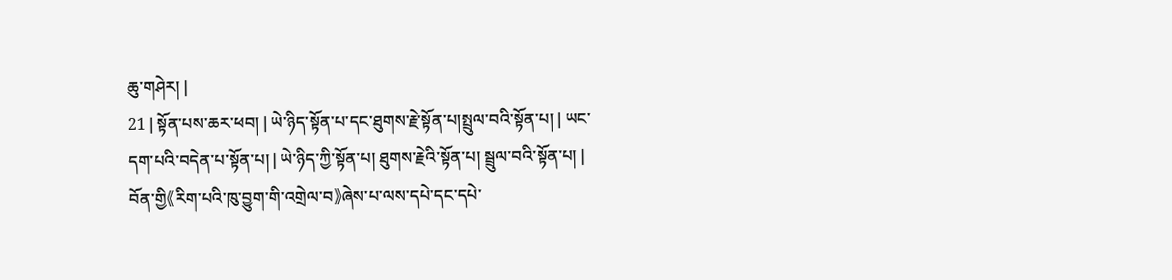ཆུ་གཤེར། |
21 | སྟོན་པས་ཆར་ཕབ། | ཡེ་ཉིད་སྟོན་པ་དང་ཐུགས་རྗེ་སྟོན་པ།སྤྲུལ་བའི་སྟོན་པ། | ཡང་དག་པའི་བདེན་པ་སྟོན་པ། | ཡེ་ཉིད་ཀྱི་སྟོན་པ། ཐུགས་རྗེའི་སྟོན་པ། སྦྲུལ་བའི་སྟོན་པ། |
བོན་གྱི《རིག་པའི་ཁུ་བྱུག་གི་འགྲེལ་བ》ཞེས་པ་ལས་དཔེ་དང་དཔེ་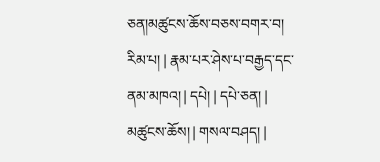ཅན།མཚུངས་ཆོས་བཅས་བགར་བ།
རིམ་པ། | རྣམ་པར་ཤེས་པ་བརྒྱད་དང་ནམ་མཁའ། | དཔེ། | དཔེ་ཅན། | མཚུངས་ཆོས། | གསལ་བཤད། |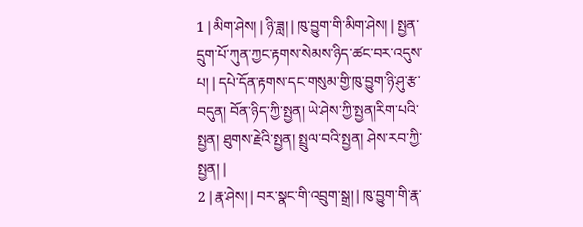1 | མིག་ཤེས། | ཉི་ཟླ། | ཁུ་བྱུག་གི་མིག་ཤེས། | སྤྱན་དྲུག་པོ་ཀུན་ཀྱང་རྟགས་སེམས་ཉིད་ཚང་བར་འདུས་པ། | དཔེ་དོན་རྟགས་དང་གསུམ་གྱི་ཁུ་བྱུག་ཉི་ཤུ་རྩ་བདུན། བོན་ཉིད་ཀྱི་སྤྱན། ཡེ་ཤེས་ཀྱི་སྤྱན།རིག་པའི་སྤྱན། ཐུགས་རྗེའི་སྤྱན། སྤྲུལ་བའི་སྤྱན། ཤེས་རབ་ཀྱི་སྤྱན། |
2 | རྣ་ཤེས། | བར་སྣང་གི་འབྲུག་སྒྲ། | ཁུ་བྱུག་གི་རྣ་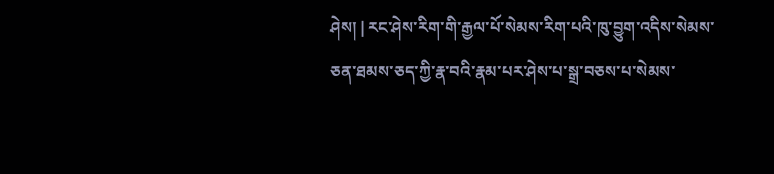ཤེས། | རང་ཤེས་རིག་གི་རྒྱལ་པོ་སེམས་རིག་པའི་ཁུ་བྱུག་འདིས་སེམས་ཅན་ཐམས་ཅད་ཀྱི་རྣ་བའི་རྣམ་པར་ཤེས་པ་སྒྲ་བཅས་པ་སེམས་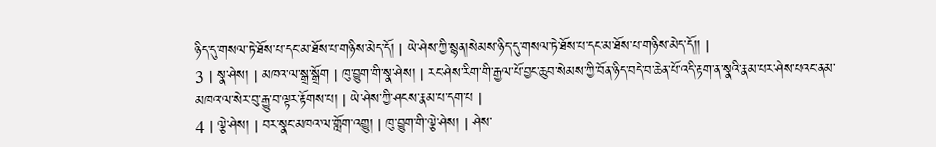ཉིད་དུ་གསལ་ཏེ་ཐོས་པ་དང་མ་ཐོས་པ་གཉིས་མེད་དོ། | ཡེ་ཤེས་ཀྱི་སྙན།སེམས་ཉིད་དུ་གསལ་ཏེ་ཐོས་པ་དང་མ་ཐོས་པ་གཉིས་མེད་དོ།། |
3 | སྣ་ཤེས། | མཁའ་ལ་སྒྲ་སྒྲོག | ཁུ་བྱུག་གི་སྣ་ཤེས། | རང་ཤེས་རིག་གི་རྒྱལ་པོ་བྱང་ཆུབ་སེམས་ཀྱི་བོན་ཉིད་བདེ་བ་ཆེན་པོ་འདི་རྟག་ན་སྣའི་རྣམ་པར་ཤེས་པའང་ནམ་མཁའ་ལ་སེར་བུ་རྒྱུ་བ་ལྟར་རྟོགས་པ། | ཡེ་ཤེས་ཀྱི་ཤངས་རྣམ་པ་དག་པ |
4 | ལྕེ་ཤེས། | བར་སྣང་མཁའ་ལ་གློག་འགྱུ། | ཁུ་བྱུག་གི་ལྕེ་ཤེས། | ཤེས་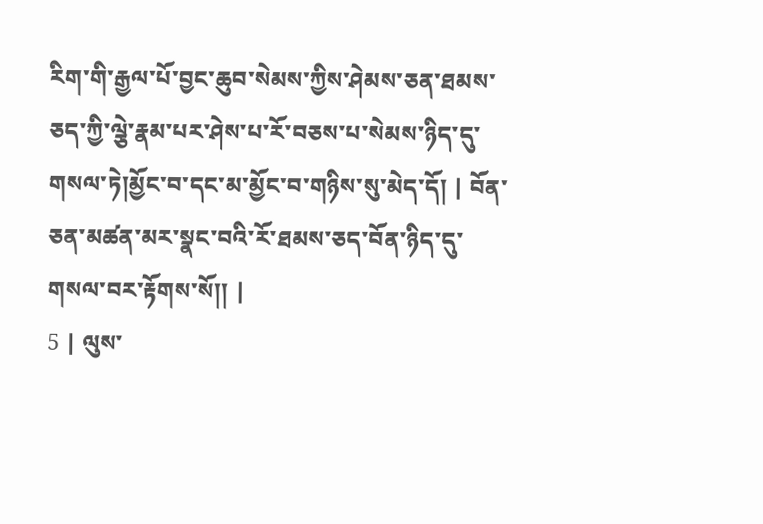རིག་གི་རྒྱལ་པོ་བྱང་ཆུབ་སེམས་ཀྱིས་ཤེམས་ཅན་ཐམས་ཅད་ཀྱི་ལྕེ་རྣམ་པར་ཤེས་པ་རོ་བཅས་པ་སེམས་ཉིད་དུ་གསལ་ཏེ།མྱོང་བ་དང་མ་མྱོང་བ་གཉིས་སུ་མེད་དོ། | བོན་ཅན་མཚན་མར་སྣང་བའི་རོ་ཐམས་ཅད་བོན་ཉིད་དུ་གསལ་བར་རྟོགས་སོ།། |
5 | ལུས་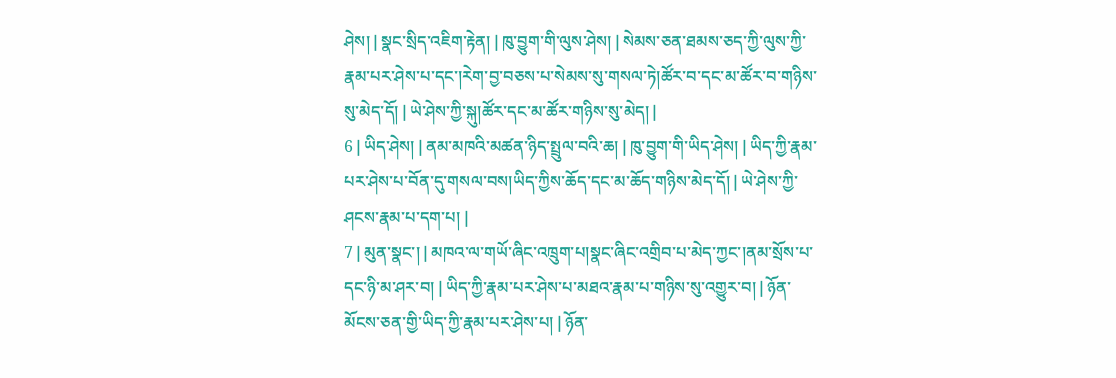ཤེས། | སྣང་སྲིད་འཇིག་རྟེན། | ཁུ་བྱུག་གི་ལུས་ཤེས། | སེམས་ཅན་ཐམས་ཅད་ཀྱི་ལུས་ཀྱི་རྣམ་པར་ཤེས་པ་དང་།རེག་བྱ་བཅས་པ་སེམས་སུ་གསལ་ཏེ།ཚོར་བ་དང་མ་ཚོར་བ་གཉིས་སུ་མེད་དོ། | ཡེ་ཤེས་ཀྱི་སྐུ།ཚོར་དང་མ་ཚོར་གཉིས་སུ་མེད། |
6 | ཡིད་ཤེས། | ནམ་མཁའི་མཚན་ཉིད་སྤྲུལ་བའི་ཆ། | ཁུ་བྱུག་གི་ཡིད་ཤེས། | ཡིད་ཀྱི་རྣམ་པར་ཤེས་པ་བོན་དུ་གསལ་བས།ཡིད་ཀྱིས་ཆོད་དང་མ་ཆོད་གཉིས་མེད་དོ། | ཡེ་ཤེས་ཀྱི་ཤངས་རྣམ་པ་དག་པ། |
7 | མུན་སྣང་། | མཁའ་ལ་གཡོ་ཞིང་འཁྲུག་པ།སྣང་ཞིང་འགྲིབ་པ་མེད་ཀྱང་།ནམ་སྲོས་པ་དང་ཉི་མ་ཤར་བ། | ཡིད་ཀྱི་རྣམ་པར་ཤེས་པ་མཐའ་རྣམ་པ་གཉིས་སུ་འགྱུར་བ། | ཉོན་མོངས་ཅན་གྱི་ཡིད་ཀྱི་རྣམ་པར་ཤེས་པ། | ཉོན་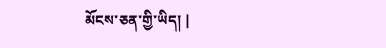མོངས་ཅན་གྱི་ཡིད། |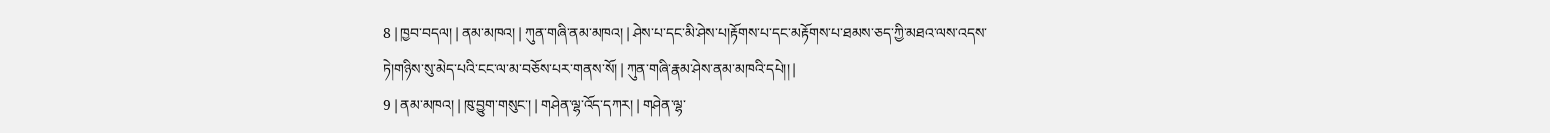8 | ཁྱབ་བདལ། | ནམ་མཁའ། | ཀུན་གཞི་ནམ་མཁའ། | ཤེས་པ་དང་མི་ཤེས་པ།རྟོགས་པ་དང་མརྟོགས་པ་ཐམས་ཅད་ཀྱི་མཐའ་ལས་འདས་ཏེ།གཉིས་སུ་མེད་པའི་ངང་ལ་མ་བཅོས་པར་གནས་སོ། | ཀུན་གཞི་རྣམ་ཤེས་ནམ་མཁའི་དཔེ།། |
9 | ནམ་མཁའ། | ཁུ་བྱུག་གསུང་། | གཤེན་ལྷ་འོད་དཀར། | གཤེན་ལྷ་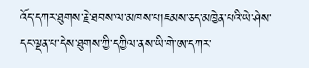འོད་དཀར་ཐུགས་རྗེ་ཐབས་ལ་མཁས་པ།ཇམས་ཅད་མཁྱེན་པའི་ཡེ་ཤེས་དང་ལྡན་པ་དེས་ཐུགས་ཀྱི་དཀྱིལ་ནས་ཡི་གེ་ཨ་དཀར་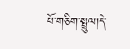པོ་གཅིག་སྤྲུལ།དེ་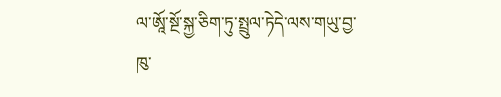ལ་ཨཱོ་སྔོ་སྐྱ་ཅིག་ཏུ་སྤྲུལ་ཏེདེ་ལས་གཡུ་བྱ་ཁུ་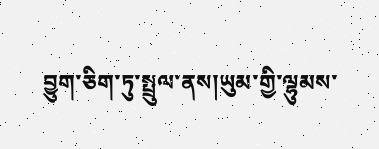བྱུག་ཅིག་ཏུ་སྤྲུལ་ནས།ཡུམ་གྱི་ལྷུམས་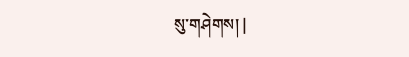སུ་གཤེགས། |